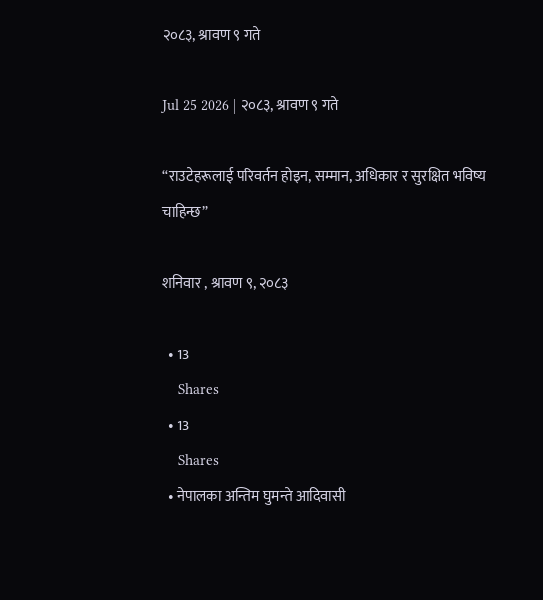२०८३, श्रावण ९ गते

Jul 25 2026 | २०८३, श्रावण ९ गते

“राउटेहरूलाई परिवर्तन होइन, सम्मान, अधिकार र सुरक्षित भविष्य चाहिन्छ”

शनिवार , श्रावण ९, २०८३

  • 13
    Shares
  • 13
    Shares
  • नेपालका अन्तिम घुमन्ते आदिवासी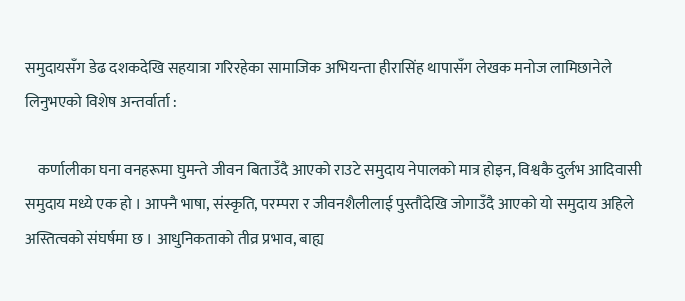समुदायसँग डेढ दशकदेखि सहयात्रा गरिरहेका सामाजिक अभियन्ता हीरासिंह थापासँग लेखक मनोज लामिछानेले लिनुभएको विशेष अन्तर्वार्ता :

    कर्णालीका घना वनहरूमा घुमन्ते जीवन बिताउँदै आएको राउटे समुदाय नेपालको मात्र होइन, विश्वकै दुर्लभ आदिवासी समुदाय मध्ये एक हो । आफ्नै भाषा, संस्कृति, परम्परा र जीवनशैलीलाई पुस्तौंदेखि जोगाउँदै आएको यो समुदाय अहिले अस्तित्वको संघर्षमा छ । आधुनिकताको तीव्र प्रभाव, बाह्य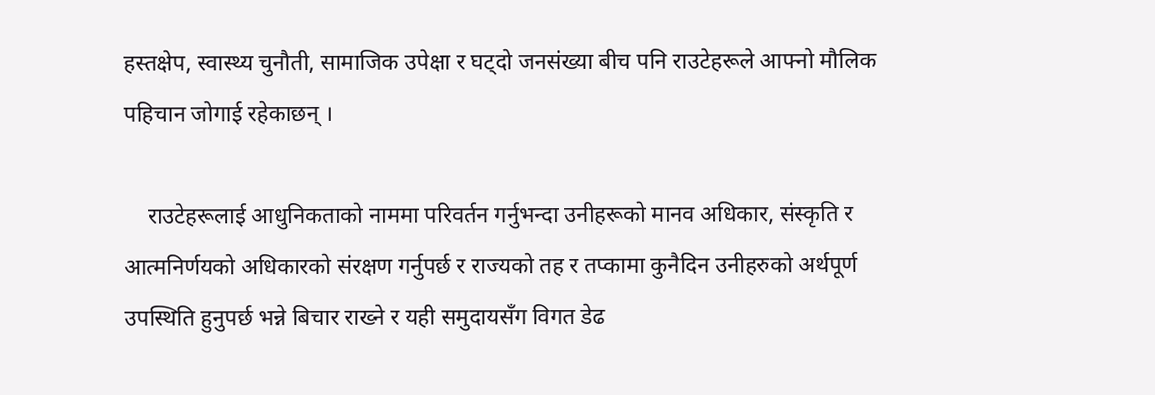हस्तक्षेप, स्वास्थ्य चुनौती, सामाजिक उपेक्षा र घट्दो जनसंख्या बीच पनि राउटेहरूले आफ्नो मौलिक पहिचान जोगाई रहेकाछन् ।

    राउटेहरूलाई आधुनिकताको नाममा परिवर्तन गर्नुभन्दा उनीहरूको मानव अधिकार, संस्कृति र आत्मनिर्णयको अधिकारको संरक्षण गर्नुपर्छ र राज्यको तह र तप्कामा कुनैदिन उनीहरुको अर्थपूर्ण उपस्थिति हुनुपर्छ भन्ने बिचार राख्ने र यही समुदायसँग विगत डेढ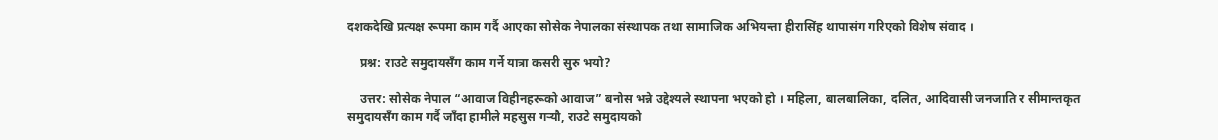दशकदेखि प्रत्यक्ष रूपमा काम गर्दै आएका सोसेक नेपालका संस्थापक तथा सामाजिक अभियन्ता हीरासिंह थापासंग गरिएको विशेष संवाद ।

    प्रश्न: राउटे समुदायसँग काम गर्ने यात्रा कसरी सुरु भयो?

    उत्तर: सोसेक नेपाल “आवाज विहीनहरूको आवाज” बनोस भन्ने उद्देश्यले स्थापना भएको हो । महिला, बालबालिका, दलित, आदिवासी जनजाति र सीमान्तकृत समुदायसँग काम गर्दै जाँदा हामीले महसुस गर्‍यौ, राउटे समुदायको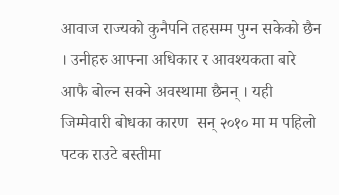आवाज राज्यको कुनैपनि तहसम्म पुग्न सकेको छैन । उनीहरु आफ्ना अधिकार र आवश्यकता बारे आफै बोल्न सक्ने अवस्थामा छैनन् । यही जिम्मेवारी बोधका कारण  सन् २०१० मा म पहिलो पटक राउटे बस्तीमा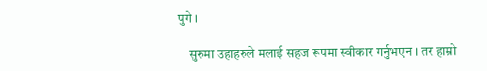पुगे ।

    सुरुमा उहाहरुले मलाई सहज रूपमा स्वीकार गर्नुभएन । तर हाम्रो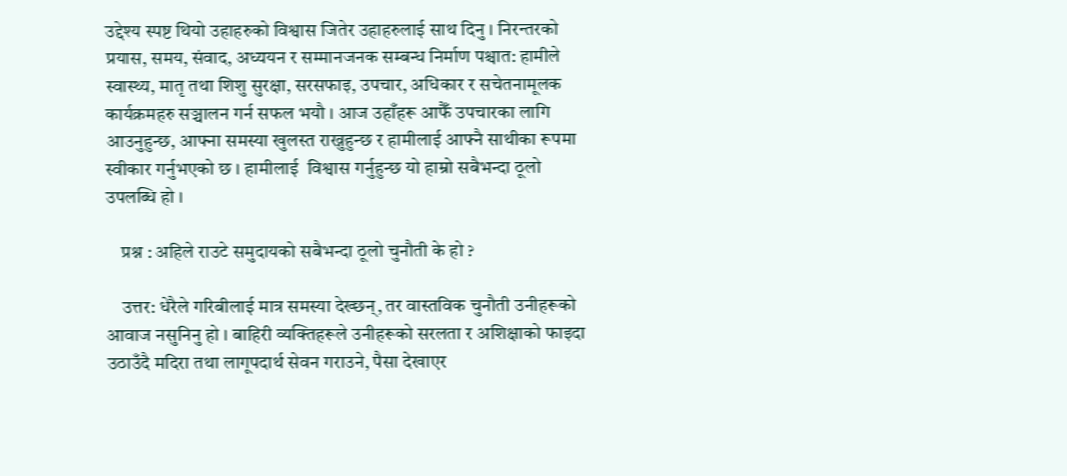उद्देश्य स्पष्ट थियो उहाहरुको विश्वास जितेर उहाहरुलाई साथ दिनु । निरन्तरको प्रयास, समय, संवाद, अध्ययन र सम्मानजनक सम्बन्ध निर्माण पश्चात: हामीले स्वास्थ्य, मातृ तथा शिशु सुरक्षा, सरसफाइ, उपचार, अधिकार र सचेतनामूलक कार्यक्रमहरु सञ्चालन गर्न सफल भयौ । आज उहाँहरू आफैँ उपचारका लागि आउनुहुन्छ, आफ्ना समस्या खुलस्त राख्नुहुन्छ र हामीलाई आफ्नै साथीका रूपमा स्वीकार गर्नुभएको छ । हामीलाई  विश्वास गर्नुहुन्छ यो हाम्रो सबैभन्दा ठूलो उपलब्धि हो ।

    प्रश्न : अहिले राउटे समुदायको सबैभन्दा ठूलो चुनौती के हो ?

    उत्तर: धेरैले गरिबीलाई मात्र समस्या देख्छन्, तर वास्तविक चुनौती उनीहरूको आवाज नसुनिनु हो । बाहिरी व्यक्तिहरूले उनीहरूको सरलता र अशिक्षाको फाइदा उठाउँदै मदिरा तथा लागूपदार्थ सेवन गराउने, पैसा देखाएर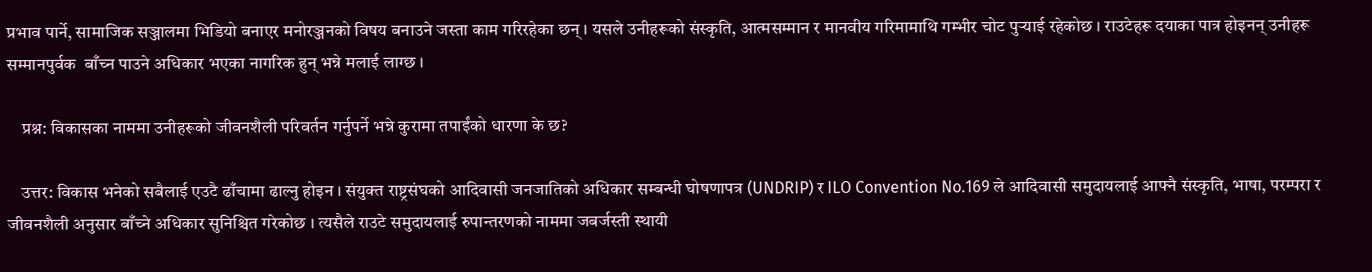प्रभाव पार्ने, सामाजिक सञ्जालमा भिडियो बनाएर मनोरञ्जनको विषय बनाउने जस्ता काम गरिरहेका छन् । यसले उनीहरूको संस्कृति, आत्मसम्मान र मानवीय गरिमामाथि गम्भीर चोट पुर्‍याई रहेकोछ । राउटेहरू दयाका पात्र होइनन् उनीहरू सम्मानपुर्वक  बाँच्न पाउने अधिकार भएका नागरिक हुन् भन्ने मलाई लाग्छ ।

    प्रश्न: विकासका नाममा उनीहरूको जीवनशैली परिवर्तन गर्नुपर्ने भन्ने कुरामा तपाईंको धारणा के छ?

    उत्तर: विकास भनेको सबैलाई एउटै ढाँचामा ढाल्नु होइन । संयुक्त राष्ट्रसंघको आदिवासी जनजातिको अधिकार सम्बन्धी घोषणापत्र (UNDRIP) र ILO Convention No.169 ले आदिवासी समुदायलाई आफ्नै संस्कृति, भाषा, परम्परा र जीवनशैली अनुसार बाँच्ने अधिकार सुनिश्चित गरेकोछ । त्यसैले राउटे समुदायलाई रुपान्तरणको नाममा जबर्जस्ती स्थायी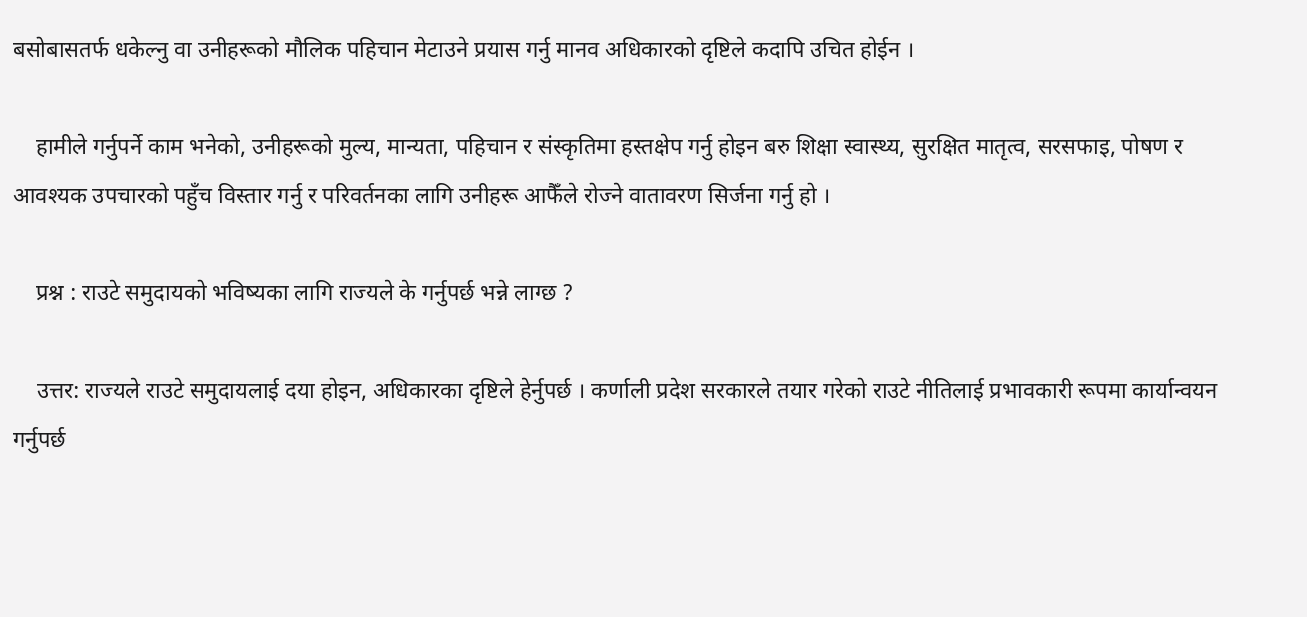बसोबासतर्फ धकेल्नु वा उनीहरूको मौलिक पहिचान मेटाउने प्रयास गर्नु मानव अधिकारको दृष्टिले कदापि उचित होईन ।

    हामीले गर्नुपर्ने काम भनेको, उनीहरूको मुल्य, मान्यता, पहिचान र संस्कृतिमा हस्तक्षेप गर्नु होइन बरु शिक्षा स्वास्थ्य, सुरक्षित मातृत्व, सरसफाइ, पोषण र आवश्यक उपचारको पहुँच विस्तार गर्नु र परिवर्तनका लागि उनीहरू आफैँले रोज्ने वातावरण सिर्जना गर्नु हो ।

    प्रश्न : राउटे समुदायको भविष्यका लागि राज्यले के गर्नुपर्छ भन्ने लाग्छ ?

    उत्तर: राज्यले राउटे समुदायलाई दया होइन, अधिकारका दृष्टिले हेर्नुपर्छ । कर्णाली प्रदेश सरकारले तयार गरेको राउटे नीतिलाई प्रभावकारी रूपमा कार्यान्वयन गर्नुपर्छ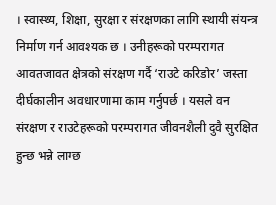। स्वास्थ्य, शिक्षा, सुरक्षा र संरक्षणका लागि स्थायी संयन्त्र निर्माण गर्न आवश्यक छ । उनीहरूको परम्परागत आवतजावत क्षेत्रको संरक्षण गर्दै ‘राउटे करिडोर’ जस्ता दीर्घकालीन अवधारणामा काम गर्नुपर्छ । यसले वन संरक्षण र राउटेहरूको परम्परागत जीवनशैली दुवै सुरक्षित हुन्छ भन्ने लाग्छ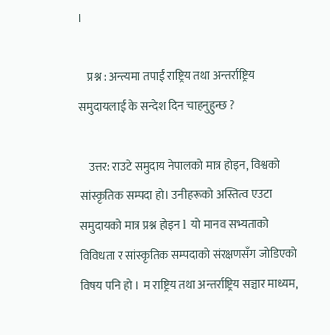।

    प्रश्न : अन्त्यमा तपाईं राष्ट्रिय तथा अन्तर्राष्ट्रिय समुदायलाई के सन्देश दिन चाहनुहुन्छ ?

    उत्तर: राउटे समुदाय नेपालको मात्र होइन, विश्वको सांस्कृतिक सम्पदा हो। उनीहरूको अस्तित्व एउटा समुदायको मात्र प्रश्न होइन l यो मानव सभ्यताको विविधता र सांस्कृतिक सम्पदाको संरक्षणसँग जोडिएको विषय पनि हो । म राष्ट्रिय तथा अन्तर्राष्ट्रिय सञ्चार माध्यम,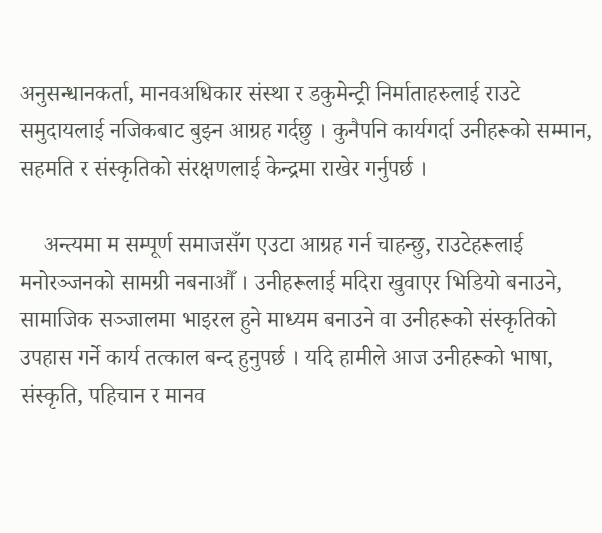अनुसन्धानकर्ता, मानवअधिकार संस्था र डकुमेन्ट्री निर्माताहरुलाई राउटे समुदायलाई नजिकबाट बुझ्न आग्रह गर्दछु । कुनैपनि कार्यगर्दा उनीहरूको सम्मान, सहमति र संस्कृतिको संरक्षणलाई केन्द्रमा राखेर गर्नुपर्छ ।

    अन्त्यमा म सम्पूर्ण समाजसँग एउटा आग्रह गर्न चाहन्छु, राउटेहरूलाई मनोरञ्जनको सामग्री नबनाऔँ । उनीहरूलाई मदिरा खुवाएर भिडियो बनाउने, सामाजिक सञ्जालमा भाइरल हुने माध्यम बनाउने वा उनीहरूको संस्कृतिको उपहास गर्ने कार्य तत्काल बन्द हुनुपर्छ । यदि हामीले आज उनीहरूको भाषा, संस्कृति, पहिचान र मानव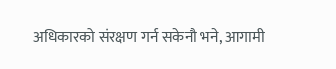अधिकारको संरक्षण गर्न सकेनौ भने, आगामी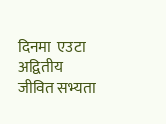दिनमा  एउटा अद्वितीय जीवित सभ्यता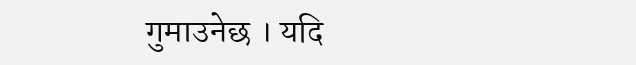गुमाउनेछ । यदि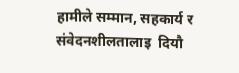हामीले सम्मान, सहकार्य र संवेदनशीलतालाइ  दियौ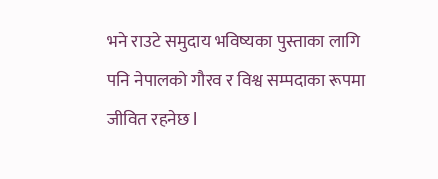भने राउटे समुदाय भविष्यका पुस्ताका लागि पनि नेपालको गौरव र विश्व सम्पदाका रूपमा जीवित रहनेछ l